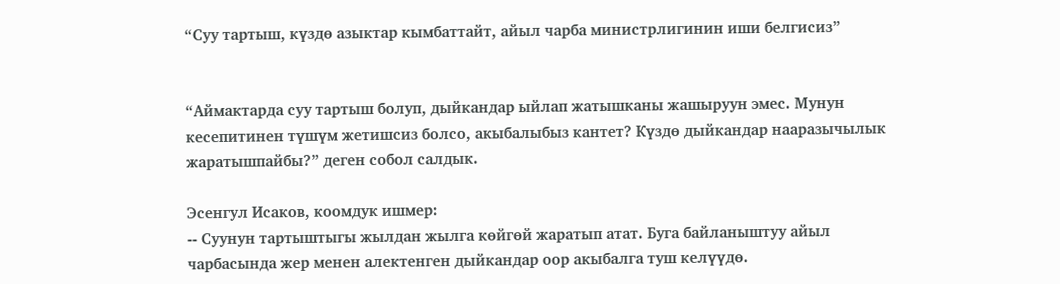“Суу тартыш, күздө азыктар кымбаттайт, айыл чарба министрлигинин иши белгисиз”


“Аймактарда суу тартыш болуп, дыйкандар ыйлап жатышканы жашыруун эмес. Мунун кесепитинен түшүм жетишсиз болсо, акыбалыбыз кантет? Күздө дыйкандар нааразычылык жаратышпайбы?” деген собол салдык.

Эсенгул Исаков, коомдук ишмер:
-- Суунун тартыштыгы жылдан жылга көйгөй жаратып атат. Буга байланыштуу айыл чарбасында жер менен алектенген дыйкандар оор акыбалга туш келүүдө.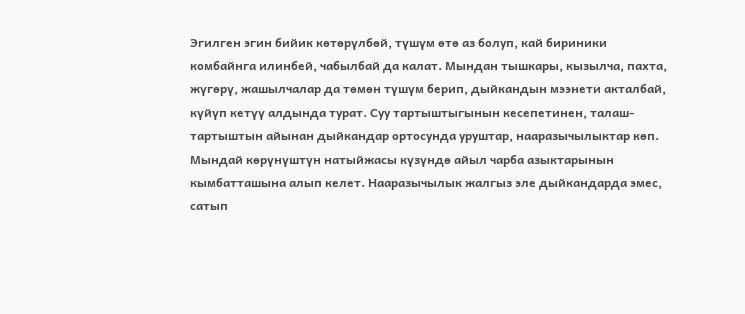Эгилген эгин бийик көтөрүлбөй, түшүм өтө аз болуп, кай бириники комбайнга илинбей, чабылбай да калат. Мындан тышкары, кызылча, пахта, жүгөрү, жашылчалар да төмөн түшүм берип, дыйкандын мээнети акталбай, күйүп кетүү алдында турат. Суу тартыштыгынын кесепетинен, талаш-тартыштын айынан дыйкандар ортосунда уруштар, нааразычылыктар көп. Мындай көрүнүштүн натыйжасы күзүндө айыл чарба азыктарынын кымбатташына алып келет. Нааразычылык жалгыз эле дыйкандарда эмес, сатып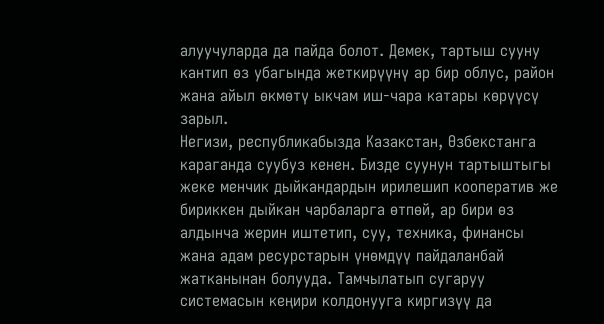алуучуларда да пайда болот. Демек, тартыш сууну кантип өз убагында жеткирүүнү ар бир облус, район жана айыл өкмөтү ыкчам иш-чара катары көрүүсү зарыл.
Негизи, республикабызда Казакстан, Өзбекстанга караганда суубуз кенен. Бизде суунун тартыштыгы жеке менчик дыйкандардын ирилешип кооператив же бириккен дыйкан чарбаларга өтпөй, ар бири өз алдынча жерин иштетип, суу, техника, финансы жана адам ресурстарын үнөмдүү пайдаланбай жатканынан болууда. Тамчылатып сугаруу системасын кеңири колдонууга киргизүү да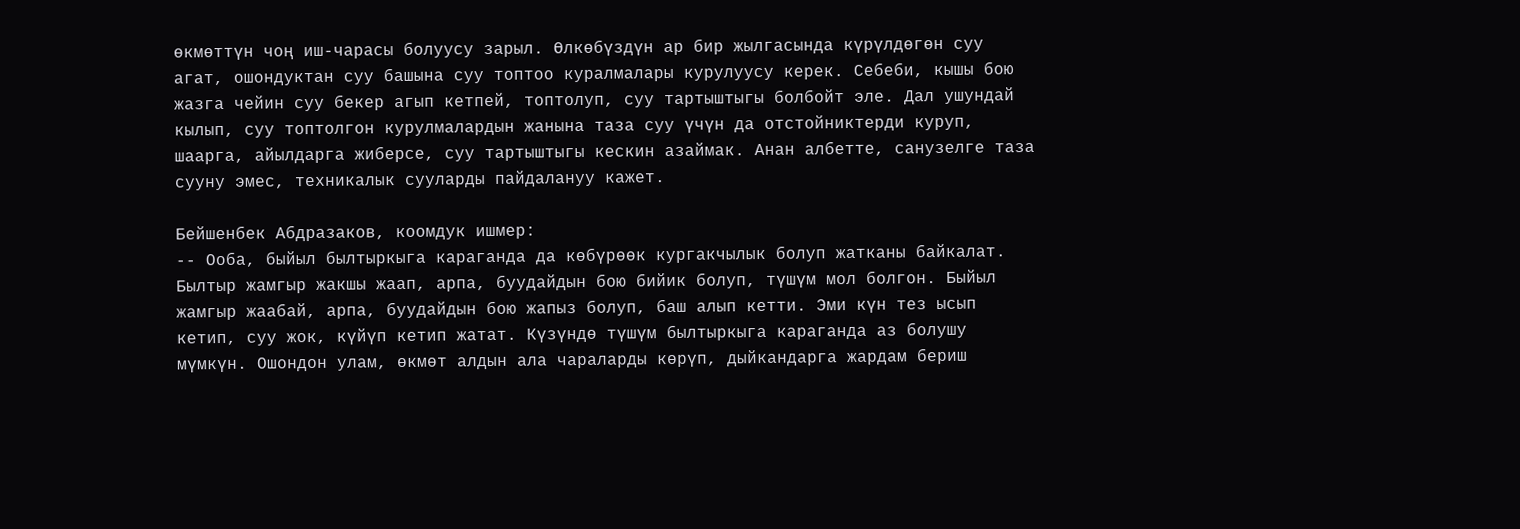өкмөттүн чоң иш-чарасы болуусу зарыл. Өлкөбүздүн ар бир жылгасында күрүлдөгөн суу агат, ошондуктан суу башына суу топтоо куралмалары курулуусу керек. Себеби, кышы бою жазга чейин суу бекер агып кетпей, топтолуп, суу тартыштыгы болбойт эле. Дал ушундай кылып, суу топтолгон курулмалардын жанына таза суу үчүн да отстойниктерди куруп, шаарга, айылдарга жиберсе, суу тартыштыгы кескин азаймак. Анан албетте, санузелге таза сууну эмес, техникалык сууларды пайдалануу кажет.

Бейшенбек Абдразаков, коомдук ишмер:
-- Ооба, быйыл былтыркыга караганда да көбүрөөк кургакчылык болуп жатканы байкалат. Былтыр жамгыр жакшы жаап, арпа, буудайдын бою бийик болуп, түшүм мол болгон. Быйыл жамгыр жаабай, арпа, буудайдын бою жапыз болуп, баш алып кетти. Эми күн тез ысып кетип, суу жок, күйүп кетип жатат. Күзүндө түшүм былтыркыга караганда аз болушу мүмкүн. Ошондон улам, өкмөт алдын ала чараларды көрүп, дыйкандарга жардам бериш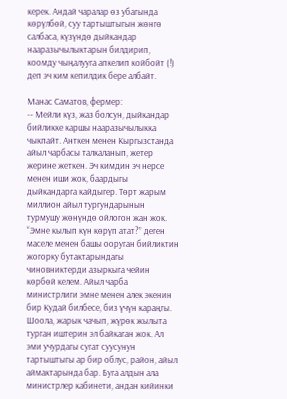керек. Андай чаралар өз убагында көрүлбөй, суу тартыштыгын жөнгө салбаса, күзүндө дыйкандар нааразычылыктарын билдирип, коомду чыңалууга апкелип койбойт (!) деп эч ким кепилдик бере албайт.

Манас Саматов, фермер:
-- Мейли күз, жаз болсун, дыйкандар бийликке каршы нааразычылыкка чыкпайт. Анткен менен Кыргызстанда айыл чарбасы талкаланып, жетер жерине жеткен. Эч кимдин эч нерсе менен иши жок, баардыгы дыйкандарга кайдыгер. Төрт жарым миллион айыл тургундарынын турмушу жөнүндө ойлогон жан жок. “Эмне кылып күн көрүп атат?” деген маселе менен башы ооруган бийликтин жогорку бутактарындагы чиновниктерди азыркыга чейин көрбөй келем. Айыл чарба министрлиги эмне менен алек экенин бир Кудай билбесе, биз үчүн караңгы. Шоола, жарык чачып, жүрөк жылыта турган иштерин эл байкаган жок. Ал эми учурдагы сугат суусунун тартыштыгы ар бир облус, район, айыл аймактарында бар. Буга алдын ала министрлер кабинети, андан кийинки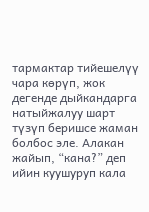тармактар тийешелүү чара көрүп, жок дегенде дыйкандарга натыйжалуу шарт түзүп беришсе жаман болбос эле. Алакан жайып, “кана?” деп ийин куушуруп кала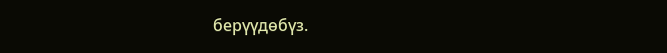берүүдөбүз.